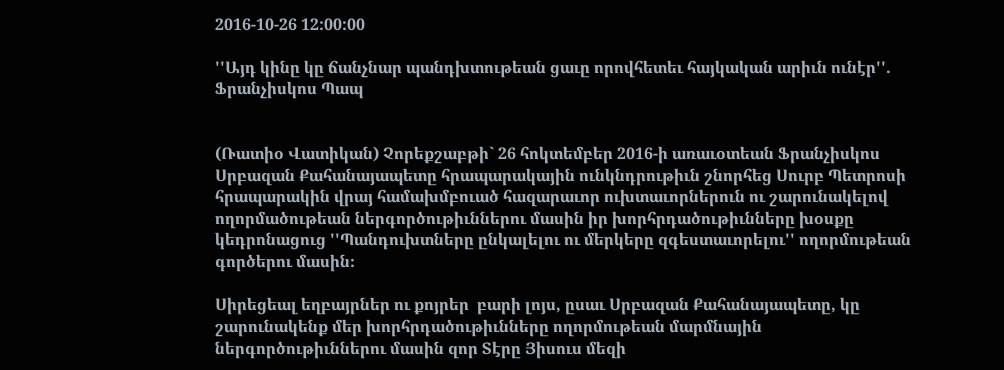2016-10-26 12:00:00

''Այդ կինը կը ճանչնար պանդխտութեան ցաւը որովհետեւ հայկական արիւն ունէր''. Ֆրանչիսկոս Պապ


(Ռատիօ Վատիկան) Չորեքշաբթի` 26 հոկտեմբեր 2016-ի առաւօտեան Ֆրանչիսկոս Սրբազան Քահանայապետը հրապարակային ունկնդրութիւն շնորհեց Սուրբ Պետրոսի հրապարակին վրայ համախմբուած հազարաւոր ուխտաւորներուն ու շարունակելով ողորմածութեան ներգործութիւններու մասին իր խորհրդածութիւնները խօսքը կեդրոնացուց ''Պանդուխտները ընկալելու ու մերկերը զգեստաւորելու'' ողորմութեան գործերու մասին։

Սիրեցեալ եղբայրներ ու քոյրեր  բարի լոյս, ըսաւ Սրբազան Քահանայապետը, կը շարունակենք մեր խորհրդածութիւնները ողորմութեան մարմնային ներգործութիւններու մասին զոր Տէրը Յիսուս մեզի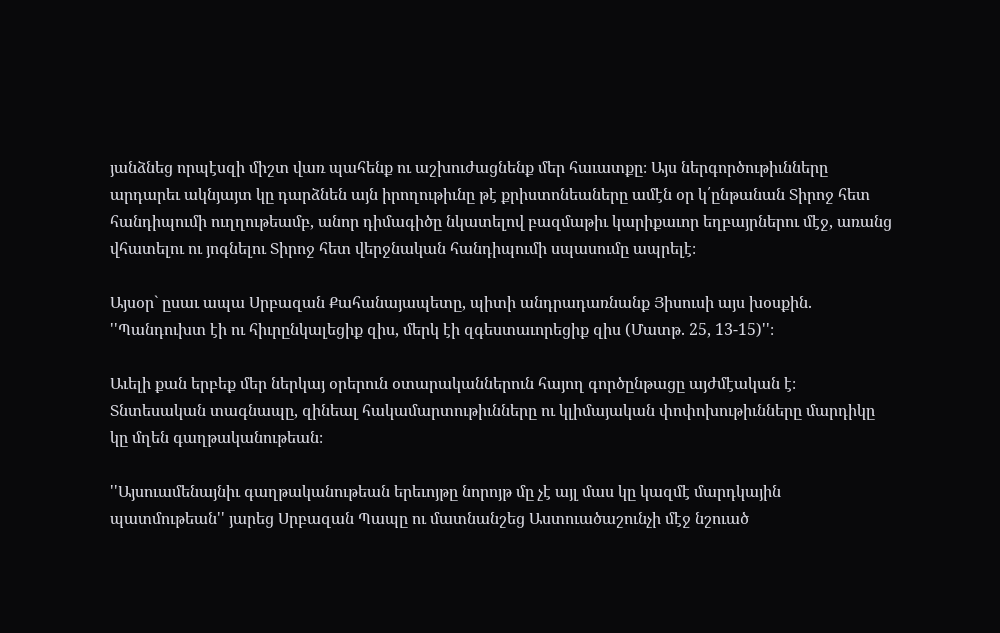յանձնեց որպէսզի միշտ վառ պահենք ու աշխուժացնենք մեր հաւատքը։ Այս ներգործութիւնները արդարեւ ակնյայտ կը դարձնեն այն իրողութիւնը թէ քրիստոնեաները ամէն օր կ՛ընթանան Տիրոջ հետ հանդիպումի ուղղութեամբ, անոր դիմագիծը նկատելով բազմաթիւ կարիքաւոր եղբայրներու մէջ, առանց վհատելու ու յոգնելու Տիրոջ հետ վերջնական հանդիպումի սպասումը ապրելէ։

Այսօր` ըսաւ ապա Սրբազան Քահանայապետը, պիտի անդրադառնանք Յիսուսի այս խօսքին. ''Պանդուխտ էի ու հիւրընկալեցիք զիս, մերկ էի զգեստաւորեցիք զիս (Մատթ. 25, 13-15)''։

Աւելի քան երբեք մեր ներկայ օրերուն օտարականներուն հայող գործընթացը այժմէական է։ Տնտեսական տագնապը, զինեալ հակամարտութիւնները ու կլիմայական փոփոխութիւնները մարդիկը կը մղեն գաղթականութեան։

''Այսուամենայնիւ գաղթականութեան երեւոյթը նորոյթ մը չէ այլ մաս կը կազմէ մարդկային պատմութեան'' յարեց Սրբազան Պապը ու մատնանշեց Աստուածաշունչի մէջ նշուած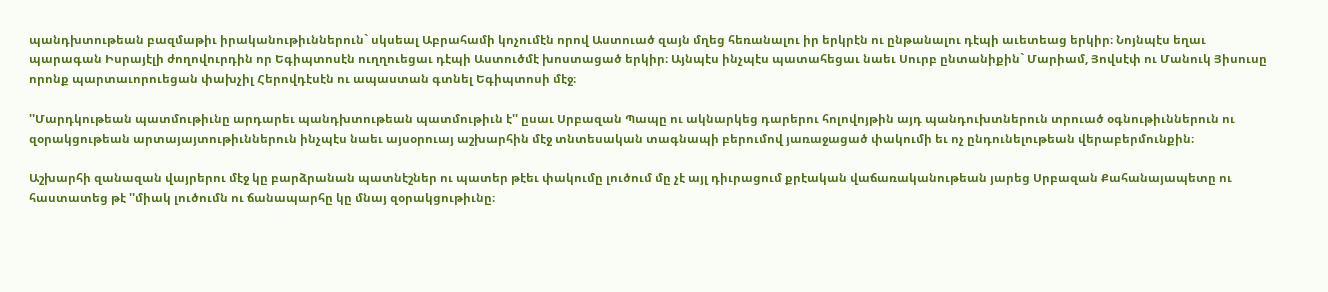պանդխտութեան բազմաթիւ իրականութիւններուն` սկսեալ Աբրահամի կոչումէն որով Աստուած զայն մղեց հեռանալու իր երկրէն ու ընթանալու դէպի աւետեաց երկիր։ Նոյնպէս եղաւ պարագան Իսրայէլի ժողովուրդին որ Եգիպտոսէն ուղղուեցաւ դէպի Աստուծմէ խոստացած երկիր։ Այնպէս ինչպէս պատահեցաւ նաեւ Սուրբ ընտանիքին` Մարիամ, Յովսէփ ու Մանուկ Յիսուսը որոնք պարտաւորուեցան փախչիլ Հերովդէսէն ու ապաստան գտնել Եգիպտոսի մէջ։

''Մարդկութեան պատմութիւնը արդարեւ պանդխտութեան պատմութիւն է'' ըսաւ Սրբազան Պապը ու ակնարկեց դարերու հոլովոյթին այդ պանդուխտներուն տրուած օգնութիւններուն ու զօրակցութեան արտայայտութիւններուն ինչպէս նաեւ այսօրուայ աշխարհին մէջ տնտեսական տագնապի բերումով յառաջացած փակումի եւ ոչ ընդունելութեան վերաբերմունքին։

Աշխարհի զանազան վայրերու մէջ կը բարձրանան պատնէշներ ու պատեր թէեւ փակումը լուծում մը չէ այլ դիւրացում քրէական վաճառականութեան յարեց Սրբազան Քահանայապետը ու հաստատեց թէ ''միակ լուծումն ու ճանապարհը կը մնայ զօրակցութիւնը։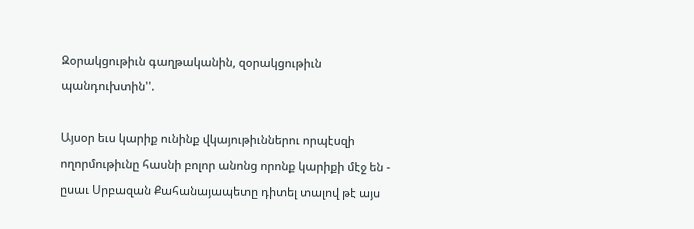Զօրակցութիւն գաղթականին, զօրակցութիւն պանդուխտին''.

Այսօր եւս կարիք ունինք վկայութիւններու որպէսզի ողորմութիւնը հասնի բոլոր անոնց որոնք կարիքի մէջ են - ըսաւ Սրբազան Քահանայապետը դիտել տալով թէ այս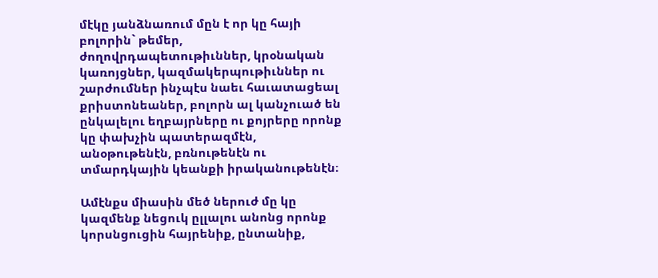մէկը յանձնառում մըն է որ կը հայի բոլորին` թեմեր, ժողովրդապետութիւններ, կրօնական կառոյցներ, կազմակերպութիւններ ու շարժումներ ինչպէս նաեւ հաւատացեալ քրիստոնեաներ, բոլորն ալ կանչուած են ընկալելու եղբայրները ու քոյրերը որոնք կը փախչին պատերազմէն, անօթութենէն, բռնութենէն ու տմարդկային կեանքի իրականութենէն։

Ամէնքս միասին մեծ ներուժ մը կը կազմենք նեցուկ ըլլալու անոնց որոնք կորսնցուցին հայրենիք, ընտանիք,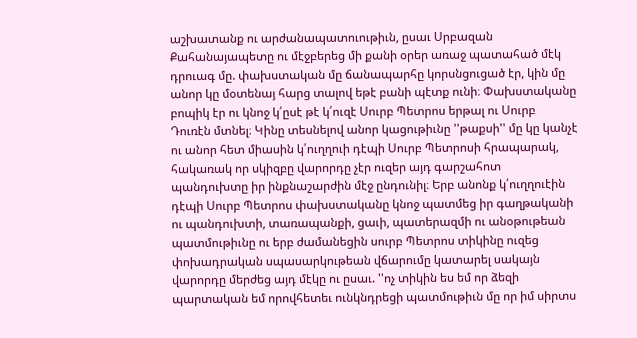աշխատանք ու արժանապատուութիւն, ըսաւ Սրբազան Քահանայապետը ու մէջբերեց մի քանի օրեր առաջ պատահած մէկ դրուագ մը. փախստական մը ճանապարհը կորսնցուցած էր, կին մը անոր կը մօտենայ հարց տալով եթէ բանի պէտք ունի։ Փախստականը բոպիկ էր ու կնոջ կ՛ըսէ թէ կ՛ուզէ Սուրբ Պետրոս երթալ ու Սուրբ Դուռէն մտնել։ Կինը տեսնելով անոր կացութիւնը ''թաքսի'' մը կը կանչէ ու անոր հետ միասին կ՛ուղղուի դէպի Սուրբ Պետրոսի հրապարակ, հակառակ որ սկիզբը վարորդը չէր ուզեր այդ գարշահոտ պանդուխտը իր ինքնաշարժին մէջ ընդունիլ։ Երբ անոնք կ՛ուղղուէին դէպի Սուրբ Պետրոս փախստականը կնոջ պատմեց իր գաղթականի ու պանդուխտի, տառապանքի, ցաւի, պատերազմի ու անօթութեան պատմութիւնը ու երբ ժամանեցին սուրբ Պետրոս տիկինը ուզեց փոխադրական սպասարկութեան վճարումը կատարել սակայն վարորդը մերժեց այդ մէկը ու ըսաւ. ''ոչ տիկին ես եմ որ ձեզի պարտական եմ որովհետեւ ունկնդրեցի պատմութիւն մը որ իմ սիրտս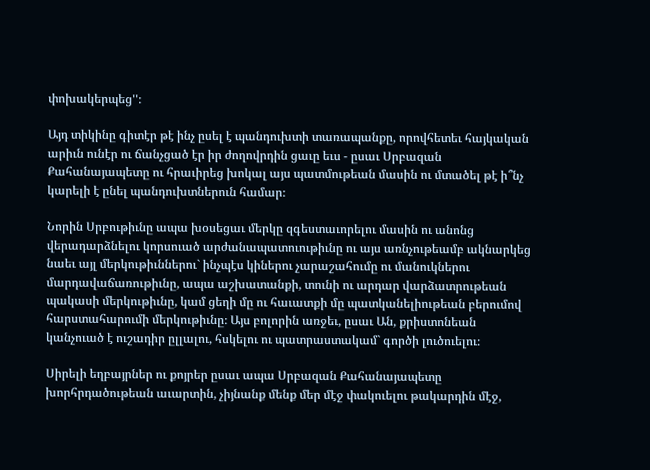փոխակերպեց''։

Այդ տիկինը գիտէր թէ ինչ ըսել է պանդուխտի տառապանքը, որովհետեւ հայկական արիւն ունէր ու ճանչցած էր իր ժողովրդին ցաւը եւս - ըսաւ Սրբազան Քահանայապետը ու հրաւիրեց խոկալ այս պատմութեան մասին ու մտածել թէ ի՞նչ կարելի է ընել պանդուխտներուն համար։

Նորին Սրբութիւնը ապա խօսեցաւ մերկը զգեստաւորելու մասին ու անոնց վերադարձնելու կորսուած արժանապատուութիւնը ու այս առնչութեամբ ակնարկեց նաեւ այլ մերկութիւններու` ինչպէս կիներու չարաշահումը ու մանուկներու մարդավաճառութիւնը, ապա աշխատանքի, տունի ու արդար վարձատրութեան պակասի մերկութիւնը, կամ ցեղի մը ու հաւատքի մը պատկանելիութեան բերումով հարստահարումի մերկութիւնը։ Այս բոլորին առջեւ, ըսաւ Ան, քրիստոնեան կանչուած է ուշադիր ըլլալու, հսկելու ու պատրաստակամ` գործի լուծուելու։

Սիրելի եղբայրներ ու քոյրեր ըսաւ ապա Սրբազան Քահանայապետը խորհրդածութեան աւարտին, չիյնանք մենք մեր մէջ փակուելու թակարդին մէջ,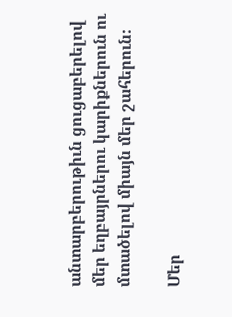անտարբերութիւն ցուցաբերելով մեր եղբայրներու կարիքներուն ու մտածելով միայն մեր շահերուն։

Մեր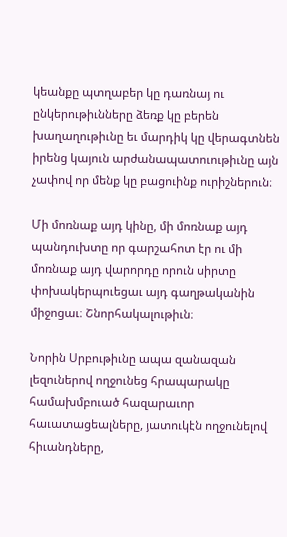կեանքը պտղաբեր կը դառնայ ու ընկերութիւնները ձեռք կը բերեն խաղաղութիւնը եւ մարդիկ կը վերագտնեն իրենց կայուն արժանապատուութիւնը այն չափով որ մենք կը բացուինք ուրիշներուն։

Մի մոռնաք այդ կինը, մի մոռնաք այդ պանդուխտը որ գարշահոտ էր ու մի մոռնաք այդ վարորդը որուն սիրտը փոխակերպուեցաւ այդ գաղթականին միջոցաւ։ Շնորհակալութիւն։

Նորին Սրբութիւնը ապա զանազան լեզուներով ողջունեց հրապարակը համախմբուած հազարաւոր հաւատացեալները, յատուկէն ողջունելով հիւանդները,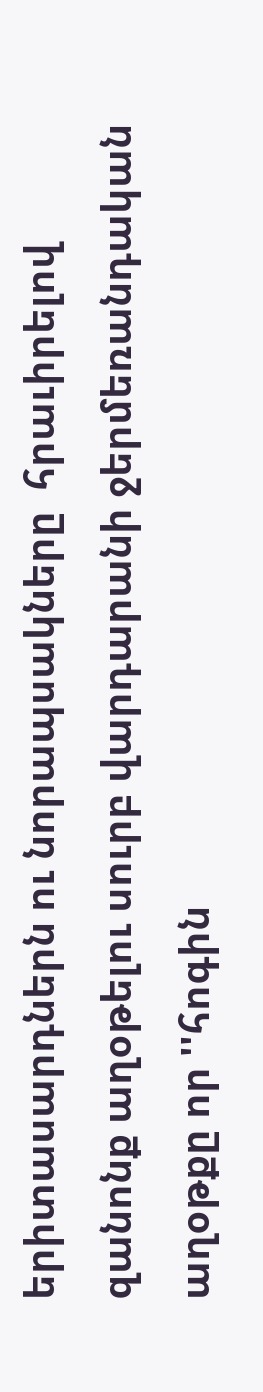երիտասարդներն ու նորապսակները  հրաւիրելով զանոնք աղօթելու սուրբ վարդարանի ջերմեռանդական աղօթքը որ ''հոգին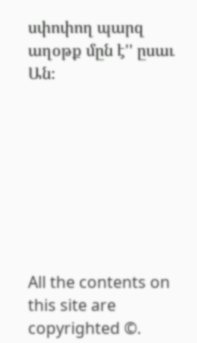սփոփող պարզ աղօթք մըն է'' ըսաւ Ան։








All the contents on this site are copyrighted ©.